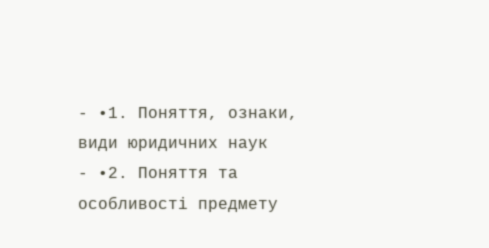- •1. Поняття, ознаки, види юридичних наук
- •2. Поняття та особливості предмету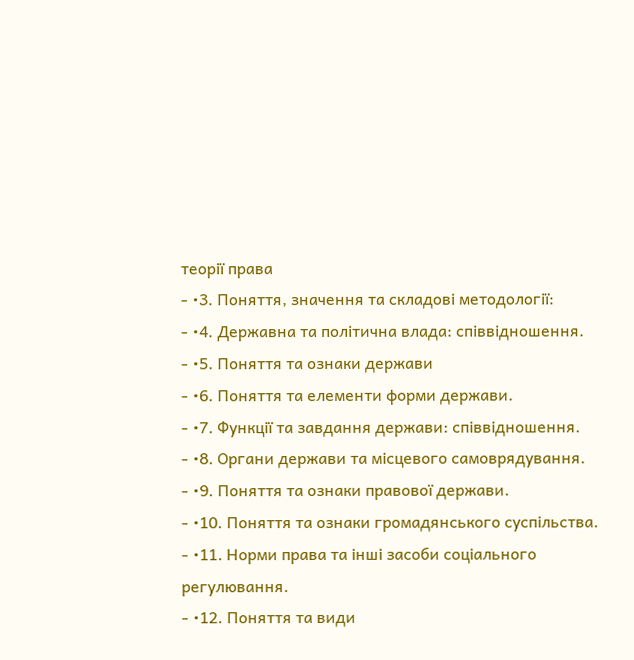теорії права
- •3. Поняття, значення та складові методології:
- •4. Державна та політична влада: співвідношення.
- •5. Поняття та ознаки держави
- •6. Поняття та елементи форми держави.
- •7. Функції та завдання держави: співвідношення.
- •8. Органи держави та місцевого самоврядування.
- •9. Поняття та ознаки правової держави.
- •10. Поняття та ознаки громадянського суспільства.
- •11. Норми права та інші засоби соціального регулювання.
- •12. Поняття та види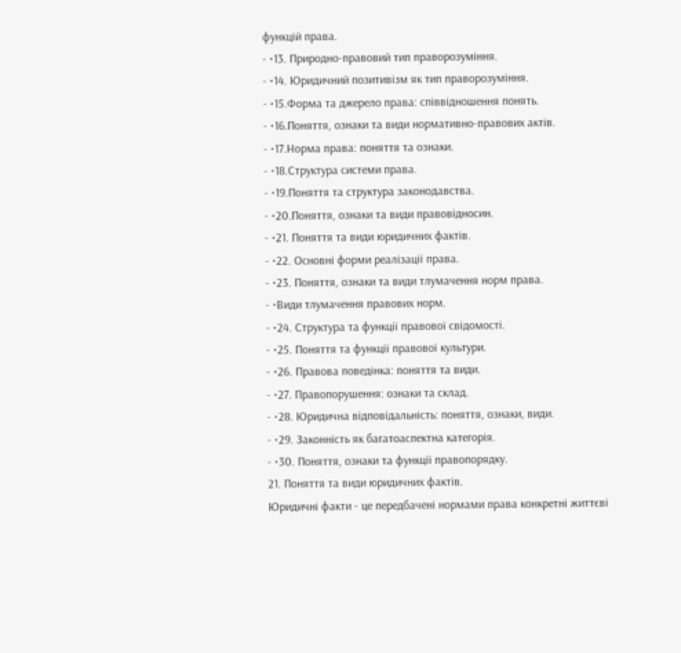функцій права.
- •13. Природно-правовий тип праворозуміння.
- •14. Юридичний позитивізм як тип праворозуміння.
- •15.Форма та джерело права: співвідношення понять.
- •16.Поняття, ознаки та види нормативно-правових актів.
- •17.Норма права: поняття та ознаки.
- •18.Структура системи права.
- •19.Поняття та структура законодавства.
- •20.Поняття, ознаки та види правовідносин.
- •21. Поняття та види юридичних фактів.
- •22. Основні форми реалізації права.
- •23. Поняття, ознаки та види тлумачення норм права.
- •Види тлумачення правових норм.
- •24. Структура та функції правової свідомості.
- •25. Поняття та функції правової культури.
- •26. Правова поведінка: поняття та види.
- •27. Правопорушення: ознаки та склад.
- •28. Юридична відповідальність: поняття, ознаки, види.
- •29. Законність як багатоаспектна категорія.
- •30. Поняття, ознаки та функції правопорядку.
21. Поняття та види юридичних фактів.
Юридичні факти - це передбачені нормами права конкретні життєві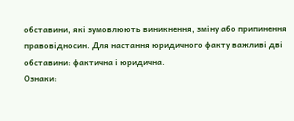обставини, які зумовлюють виникнення, зміну або припинення правовідносин. Для настання юридичного факту важливі дві обставини: фактична і юридична.
Ознаки: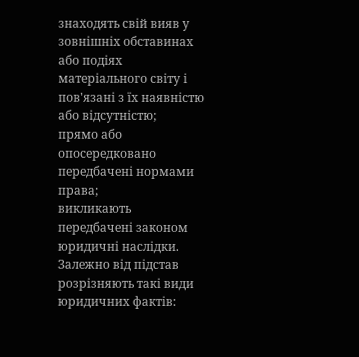знаходять свій вияв у зовнішніх обставинах або подіях матеріального світу і пов'язані з їх наявністю або відсутністю;
прямо або опосередковано передбачені нормами права;
викликають передбачені законом юридичні наслідки.
Залежно від підстав розрізняють такі види юридичних фактів: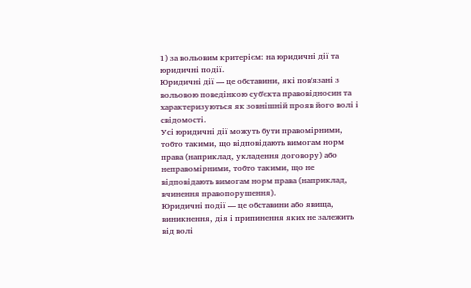1) за вольовим критерієм: на юридичні дії та юридичні події.
Юридичні дії — це обставини, які пов'язані з вольовою поведінкою суб'єкта правовідносин та характеризуються як зовнішній прояв його волі і свідомості.
Усі юридичні дії можуть бути правомірними, тобто такими, що відповідають вимогам норм права (наприклад, укладення договору) або неправомірними, тобто такими, що не відповідають вимогам норм права (наприклад, вчинення правопорушення).
Юридичні події — це обставини або явища, виникнення, дія і припинення яких не залежить від волі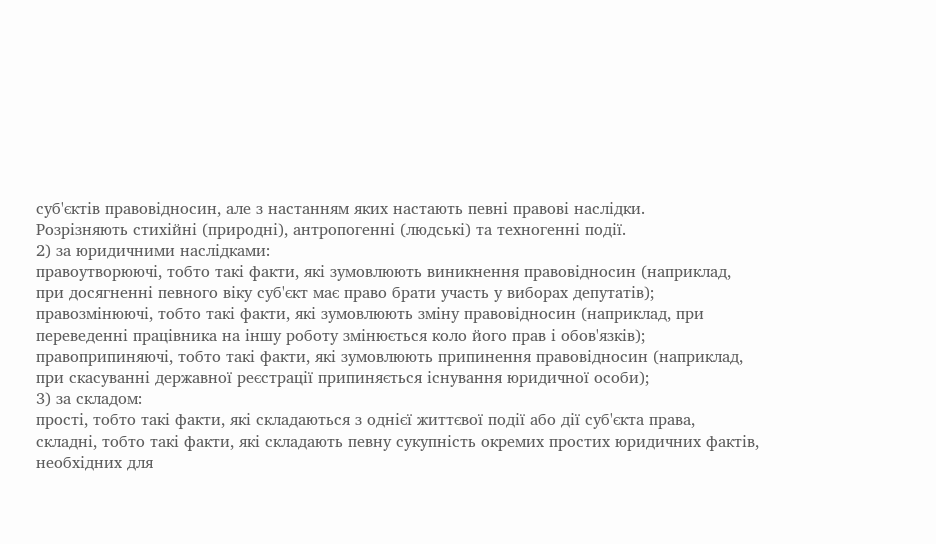суб'єктів правовідносин, але з настанням яких настають певні правові наслідки.
Розрізняють стихійні (природні), антропогенні (людські) та техногенні події.
2) за юридичними наслідками:
правоутворюючі, тобто такі факти, які зумовлюють виникнення правовідносин (наприклад, при досягненні певного віку суб'єкт має право брати участь у виборах депутатів);
правозмінюючі, тобто такі факти, які зумовлюють зміну правовідносин (наприклад, при переведенні працівника на іншу роботу змінюється коло його прав і обов'язків);
правоприпиняючі, тобто такі факти, які зумовлюють припинення правовідносин (наприклад, при скасуванні державної реєстрації припиняється існування юридичної особи);
3) за складом:
прості, тобто такі факти, які складаються з однієї життєвої події або дії суб'єкта права,
складні, тобто такі факти, які складають певну сукупність окремих простих юридичних фактів, необхідних для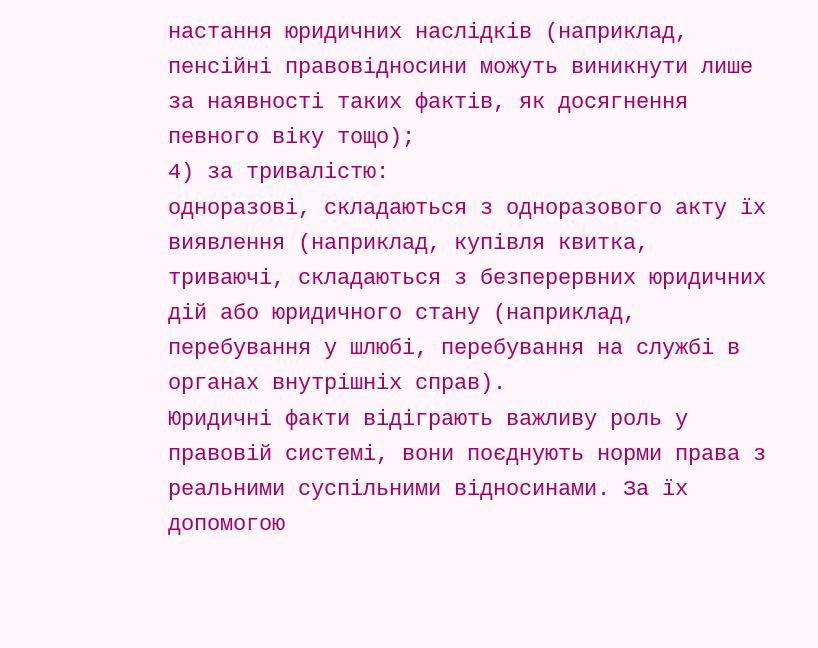настання юридичних наслідків (наприклад, пенсійні правовідносини можуть виникнути лише за наявності таких фактів, як досягнення певного віку тощо);
4) за тривалістю:
одноразові, складаються з одноразового акту їх виявлення (наприклад, купівля квитка,
триваючі, складаються з безперервних юридичних дій або юридичного стану (наприклад, перебування у шлюбі, перебування на службі в органах внутрішніх справ).
Юридичні факти відіграють важливу роль у правовій системі, вони поєднують норми права з реальними суспільними відносинами. За їх допомогою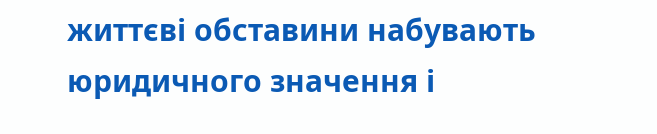життєві обставини набувають юридичного значення і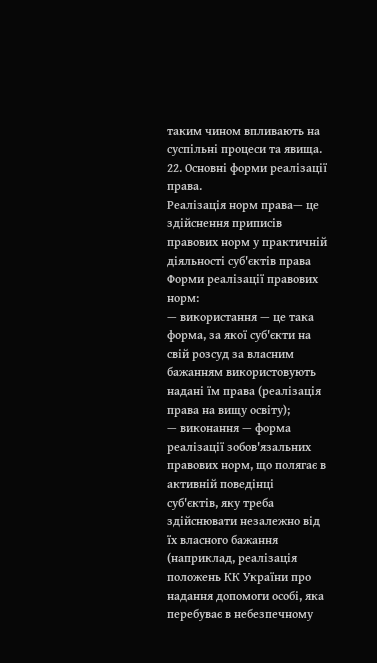таким чином впливають на суспільні процеси та явища.
22. Основні форми реалізації права.
Реалізація норм права— це здійснення приписів правових норм у практичній діяльності суб'єктів права
Форми реалізації правових норм:
— використання — це така форма, за якої суб'єкти на свій розсуд за власним бажанням використовують надані їм права (реалізація права на вищу освіту);
— виконання — форма реалізації зобов'язальних правових норм, що полягає в активній поведінці суб'єктів, яку треба здійснювати незалежно від їх власного бажання (наприклад, реалізація положень КК України про надання допомоги особі, яка перебуває в небезпечному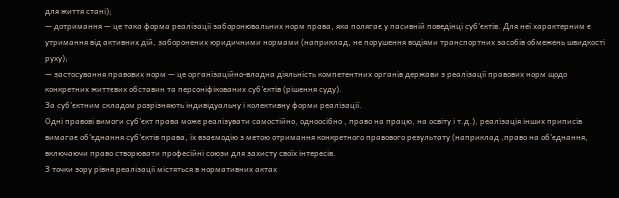для життя стані);
— дотримання — це така форма реалізації заборонювальних норм права, яка полягає у пасивній поведінці суб'єктів. Для неї характерним є утримання від активних дій, заборонених юридичними нормами (наприклад, не порушення водіями транспортних засобів обмежень швидкості руху);
— застосування правових норм — це організаційно-владна діяльність компетентних органів держави з реалізації правових норм щодо конкретних життєвих обставин та персоніфікованих суб'єктів (рішення суду).
За суб'єктним складом розрізняють індивідуальну і колективну форми реалізації.
Одні правові вимоги суб'єкт права може реалізувати самостійно, одноосібно , право на працю, на освіту і т.д.), реалізація інших приписів вимагає об'єднання суб'єктів права, їх взаємодію з метою отримання конкретного правового результату (наприклад ,право на об'єднання, включаючи право створювати професійні союзи для захисту своїх інтересів.
З точки зору рівня реалізації містяться в нормативних актах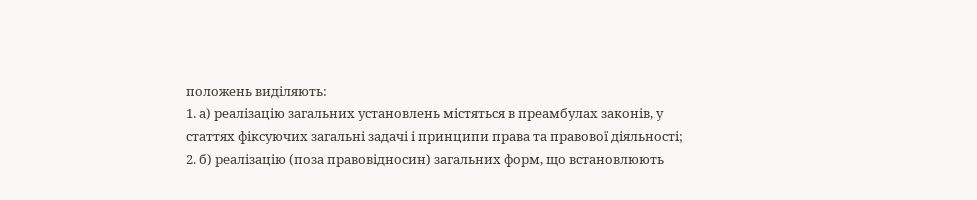положень виділяють:
1. а) реалізацію загальних установлень містяться в преамбулах законів, у статтях фіксуючих загальні задачі і принципи права та правової діяльності;
2. б) реалізацію (поза правовідносин) загальних форм, що встановлюють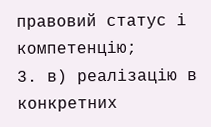правовий статус і компетенцію;
3. в) реалізацію в конкретних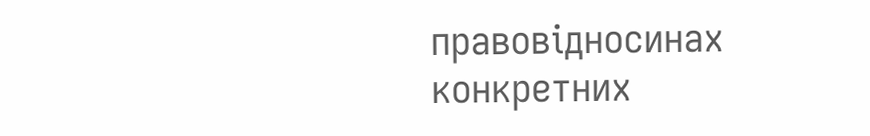правовідносинах конкретних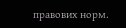правових норм.